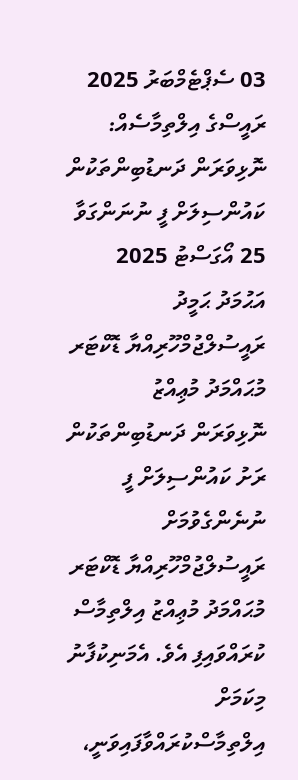03 ސެޕްޓެމްބަރު 2025
ރައީސްގެ އިލްތިމާސެއް: ނޮޅިވަރަން ދަނޑުބިންތަކުން ކައުންސިލަށް ފީ ނުނަންގަވާ
25 އޯގަސްޓު 2025
އަޙުމަދު ޙަމީދު
ރައީސުލްޖުމްހޫރިއްޔާ ޑޮކްޓަރ މުޙައްމަދު މުޢިއްޒު
ނޮޅިވަރަން ދަނޑުބިންތަކުން ރަށު ކައުންސިލަށް ފީ ނުނެންގެވުމަށް ރައީސުލްޖުމްހޫރިއްޔާ ޑޮކްޓަރ މުޙައްމަދު މުޢިއްޒު އިލްތިމާސް ކުރައްވައިފި އެވެ. އެމަނިކުފާނު މިކަމަށް އިލްތިމާސްކުރައްވާފައިވަނީ،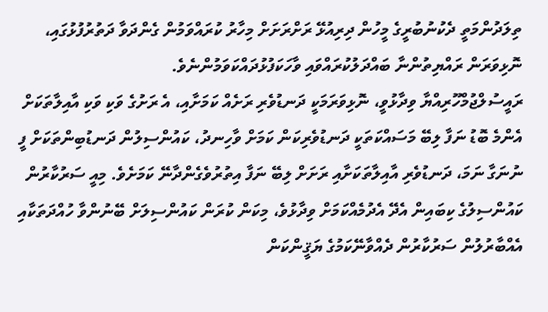ތިލަދުންމަތީ ދެކުނުބުރީގެ މީހުން ދިރިއުޅޭ ރަށްރަށަށް މިހާރު ކުރައްވަމުން ގެންދަވާ ދަތުރުފުޅުގައި، ނޮޅިވަރަން ރައްޔިތުންނާ ބައްދަލުކުރައްވައި ވާހަކަފުޅުދައްކަވަމުންނެވެ.
ރައީސުލްޖުމްހޫރިއްޔާ ވިދާޅުވީ، ނޮޅިވަރަމަކީ ދަނޑުވެރި ރަށެއް ކަމަށާއި، އެ ރަށުގެ ވަކި ވަކި އާއިލާތަކަށް އެންމެ ބޮޑު ނަފާ ލިބޭ މަސައްކަތަކީ ދަނޑުވެރިކަން ކަމަށް ވާހިނދު، ކައުންސިލުން ދަނޑުބިންތަކަށް ފީ ނުނަގާ ނަމަ، ދަނޑުވެރި އާއިލާތަކަށާއި ރަށަށް ލިބޭ ނަފާ އިތުރުވެގެންދާނޭ ކަމަށެވެ. މިއީ ސަރުކާރުން ކައުންސިލުގެ ކިބައިން އެދޭ އެދުމެއްކަމަށް ވިދާޅުވެ، މިކަން ކުރަން ކައުންސިލަށް ބޭނުންވާ ހުއްދަތަކާއި އެއްބާރުލުން ސަރުކާރުން ދެއްވާނޭކަމުގެ ޔަޤީންކަން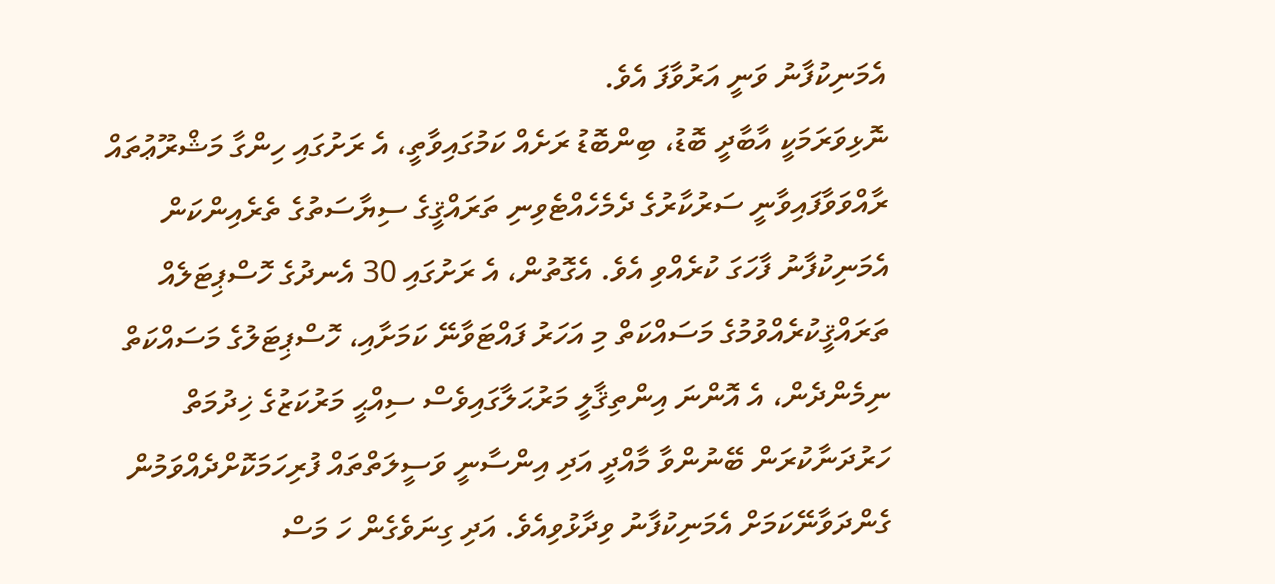އެމަނިކުފާނު ވަނީ އަރުވާފަ އެވެ.
ނޮޅިވަރަމަކީ އާބާދީ ބޮޑު، ބިންބޮޑު ރަށެއް ކަމުގައިވާތީ، އެ ރަށުގައި ހިންގާ މަޝްރޫޢުތައް ރާއްވަވާފައިވާނީ ސަރުކާރުގެ ދެމެހެއްޓެވިނި ތަރައްޤީގެ ސިޔާސަތުގެ ތެރެއިންކަން އެމަނިކުފާނު ފާހަގަ ކުރެއްވި އެވެ. އެގޮތުން، އެ ރަށުގައި 30 އެނދުގެ ހޮސްޕިޓަލެއް ތަރައްޤީކުރެއްވުމުގެ މަސައްކަތް މި އަހަރު ފައްޓަވާނޭ ކަމަށާއި، ހޮސްޕިޓަލުގެ މަސައްކަތް ނިމެންދެން، އެ އޮންނަ އިންތިޤާލީ މަރުޙަލާގައިވެސް ސިއްޙީ މަރުކަޒުގެ ޚިދުމަތް ހަރުދަނާކުރަން ބޭނުންވާ މާއްދީ އަދި އިންސާނީ ވަސީލަތްތައް ފުރިހަމަކޮށްދެއްވަމުން ގެންދަވާނޭކަމަށް އެމަނިކުފާނު ވިދާޅުވިއެވެ. އަދި ގިނަވެގެން ހަ މަސް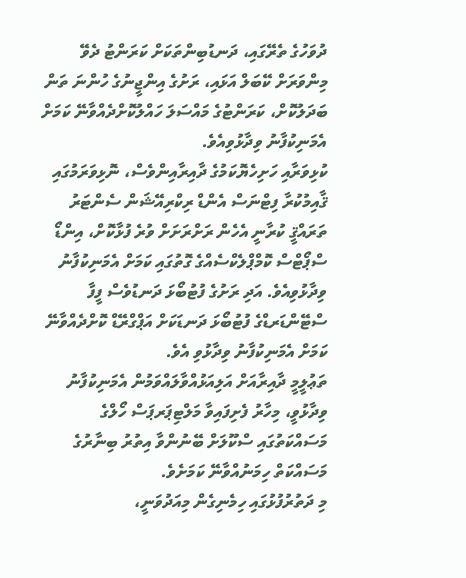ދުވަހުގެ ތެރޭގައި، ދަނޑުބިންތަކަށް ކަރަންޓު ދެވޭ މިންވަރަށް ކޭބަލް އަޅައި، ރަށުގެ އިންޖީނުގެ ހުންނަ ތަން ބަދަލުކޮށް، ކަރަންޓުގެ މައްސަލަ ހައްލުކޮށްދެއްވާނޭ ކަމަށް އެމަނިކުފާނު ވިދާޅުވިއެވެ.
ކުޅިވަރާއި ހަށިހެޔޮކަމުގެ ދާއިރާއިންވެސް، ނޮޅިވަރަމުގައި ޤާއިމުކުރާ ފިޓްނަސް އެންޑް ރިކްރިއޭޝަން ސެންޓަރު ތަރައްޤީ ކުރާނީ އެހެން ރަށްރަށަށް ވުރެ ފުޅާކޮށް، އިންޑޯ ސްޕޯޓްސް ކޮމްޕްލެކްސެއްގެ ގޮތުގައި ކަމަށް އެމަނިކުފާނު ވިދާޅުވިއެވެ. އަދި ރަށުގެ ފުޓުބޯޅަ ދަނޑުވެސް ފީފާ ސްޓޭންޑަރޑްގެ ފުޓުބޯޅަ ދަނޑަކަށް އަޕްގްރޭޑް ކޮށްދެއްވާނޭ ކަމަށް އެމަނިކުފާނު ވިދާޅުވި އެވެ.
ތަޢުލީމީ ދާއިރާއަށް އަލިއަޅުއްވާލައްވަމުން އެމަނިކުފާނު ވިދާޅުވީ، މިހާރު ފެށިފައިވާ މަލްޓިޕަރޕަސް ހޯލްގެ މަސައްކަތުގައި ސްކޫލަށް ބޭނުންވާ އިތުރު ބިނާރުގެ މަސައްކަތް ހިމަނުއްވާނޭ ކަމަށެވެ.
މި ދަތުރުފުޅުގައި ހިމެނިގެން މިއަދުވަނީ،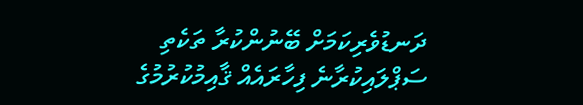ދަނޑުވެރިކަމަށް ބޭނުންކުރާ ތަކެތި ސަޕްލައިކުރާނެ ފިހާރައެއް ޤާއިމުކުރުމުގެ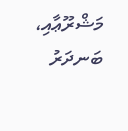މަޝްރޫޢާއި، ބަނދަރު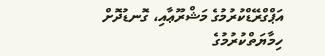އަޕްގްރޭޑްކުރުމުގެ މަޝްރޫޢާއި، ގޮނޑުދޮށް ހިމާޔަތްކުރުމުގެ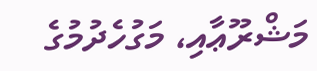މަޝްރޫޢާއި، މަގުހެދުމުގެ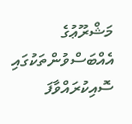މަޝްރޫޢުގެ އެއްބަސްވުންތަކުގައި ސޮއިކުރައްވާފަ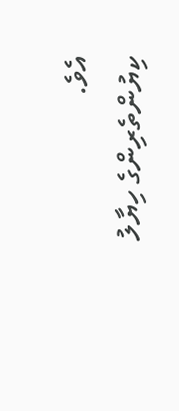އެވެ.
ކިޔުންތެރިންގެ ހިޔާލު